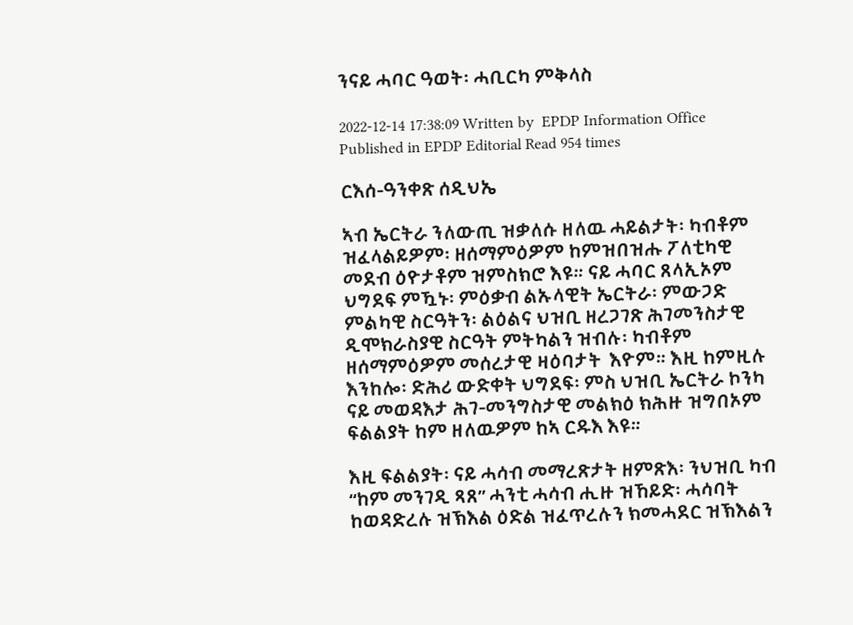ንናይ ሓባር ዓወት፡ ሓቢርካ ምቅላስ

2022-12-14 17:38:09 Written by  EPDP Information Office Published in EPDP Editorial Read 954 times

ርእሰ-ዓንቀጽ ሰዲህኤ

ኣብ ኤርትራ ንለውጢ ዝቃለሱ ዘለዉ ሓይልታት፡ ካብቶም ዝፈላልይዎም፡ ዘሰማምዕዎም ከምዝበዝሑ ፖለቲካዊ መደብ ዕዮታቶም ዝምስክሮ እዩ። ናይ ሓባር ጸላኢኦም ህግደፍ ምዃኑ፡ ምዕቃብ ልኡላዊት ኤርትራ፡ ምውጋድ ምልካዊ ስርዓትን፡ ልዕልና ህዝቢ ዘረጋገጽ ሕገመንስታዊ ዲሞክራስያዊ ስርዓት ምትካልን ዝብሉ፡ ካብቶም ዘሰማምዕዎም መሰረታዊ ዛዕባታት  እዮም። እዚ ከምዚሉ እንከሎ፡ ድሕሪ ውድቀት ህግደፍ፡ ምስ ህዝቢ ኤርትራ ኮንካ ናይ መወዳእታ ሕገ-መንግስታዊ መልክዕ ክሕዙ ዝግበኦም ፍልልያት ከም ዘለዉዎም ከኣ ርዱእ እዩ።

እዚ ፍልልያት፡ ናይ ሓሳብ መማረጽታት ዘምጽእ፡ ንህዝቢ ካብ “ከም መንገዲ ጻጸ” ሓንቲ ሓሳብ ሒዙ ዝኸይድ፡ ሓሳባት ከወዳድረሉ ዝኽእል ዕድል ዝፈጥረሉን ክመሓደር ዝኽእልን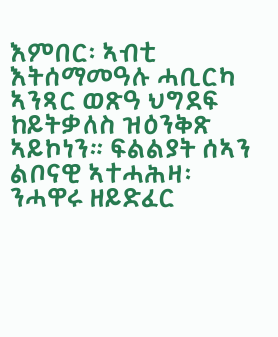እምበር፡ ኣብቲ እትሰማመዓሉ ሓቢርካ ኣንጻር ወጽዓ ህግደፍ ከይትቃለስ ዝዕንቅጽ ኣይኮነን። ፍልልያት ሰኣን ልቦናዊ ኣተሓሕዛ፡  ንሓዋሩ ዘይድፈር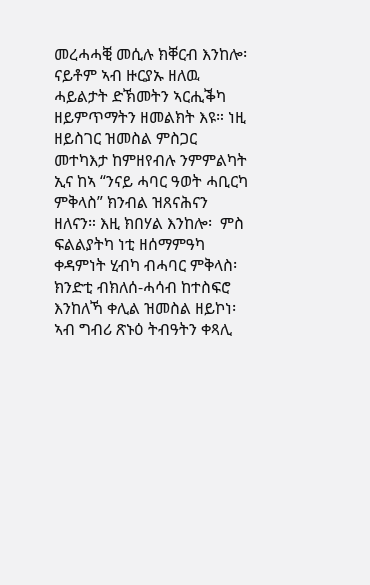መረሓሓቒ መሲሉ ክቐርብ እንከሎ፡ ናይቶም ኣብ ዙርያኡ ዘለዉ ሓይልታት ድኽመትን ኣርሒቕካ ዘይምጥማትን ዘመልክት እዩ። ነዚ ዘይስገር ዝመስል ምስጋር መተካእታ ከምዘየብሉ ንምምልካት ኢና ከኣ “ንናይ ሓባር ዓወት ሓቢርካ ምቅላስ” ክንብል ዝጸናሕናን ዘለናን። እዚ ክበሃል እንከሎ፡  ምስ  ፍልልያትካ ነቲ ዘሰማምዓካ ቀዳምነት ሂብካ ብሓባር ምቅላስ፡ ክንድቲ ብክለሰ-ሓሳብ ከተስፍሮ እንከለኻ ቀሊል ዝመስል ዘይኮነ፡ ኣብ ግብሪ ጽኑዕ ትብዓትን ቀጻሊ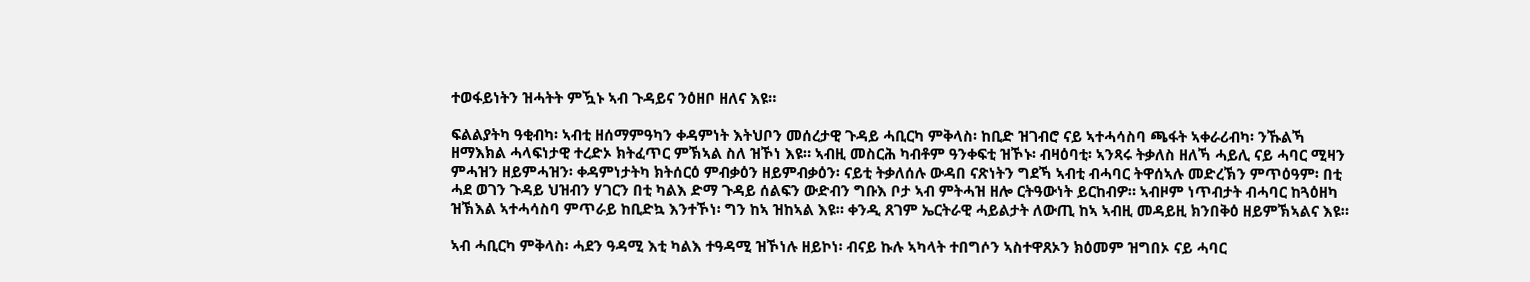ተወፋይነትን ዝሓትት ምዃኑ ኣብ ጉዳይና ንዕዘቦ ዘለና እዩ።

ፍልልያትካ ዓቂብካ፡ ኣብቲ ዘሰማምዓካን ቀዳምነት እትህቦን መሰረታዊ ጉዳይ ሓቢርካ ምቅላስ፡ ከቢድ ዝገብሮ ናይ ኣተሓሳስባ ጫፋት ኣቀራሪብካ፡ ንኹልኻ ዘማእክል ሓላፍነታዊ ተረድኦ ክትፈጥር ምኽኣል ስለ ዝኾነ እዩ። ኣብዚ መስርሕ ካብቶም ዓንቀፍቲ ዝኾኑ፡ ብዛዕባቲ፡ ኣንጻሩ ትቃለስ ዘለኻ ሓይሊ ናይ ሓባር ሚዛን ምሓዝን ዘይምሓዝን፡ ቀዳምነታትካ ክትሰርዕ ምብቃዕን ዘይምብቃዕን፡ ናይቲ ትቃለሰሉ ውዳበ ናጽነትን ግደኻ ኣብቲ ብሓባር ትዋሰኣሉ መድረኽን ምጥዕዓም፡ በቲ ሓደ ወገን ጉዳይ ህዝብን ሃገርን በቲ ካልእ ድማ ጉዳይ ሰልፍን ውድብን ግቡእ ቦታ ኣብ ምትሓዝ ዘሎ ርትዓውነት ይርከብዎ። ኣብዞም ነጥብታት ብሓባር ከጓዕዘካ ዝኽእል ኣተሓሳስባ ምጥራይ ከቢድኳ እንተኾነ፡ ግን ከኣ ዝከኣል እዩ። ቀንዲ ጸገም ኤርትራዊ ሓይልታት ለውጢ ከኣ ኣብዚ መዳይዚ ክንበቅዕ ዘይምኽኣልና እዩ።

ኣብ ሓቢርካ ምቅላስ፡ ሓደን ዓዳሚ እቲ ካልእ ተዓዳሚ ዝኾነሉ ዘይኮነ፡ ብናይ ኩሉ ኣካላት ተበግሶን ኣስተዋጸኦን ክዕመም ዝግበኦ ናይ ሓባር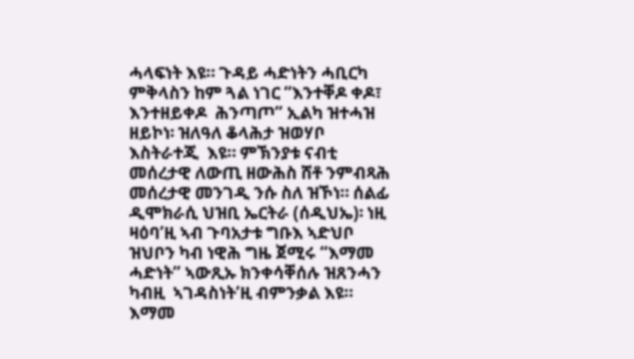ሓላፍነት እዩ። ጉዳይ ሓድነትን ሓቢርካ ምቅላስን ከም ጓል ነገር “እንተቐዶ ቀዶ፣ እንተዘይቀዶ  ሕንጣጦ” ኢልካ ዝተሓዝ ዘይኮነ፡ ዝለዓለ ቆላሕታ ዝወሃቦ እስትራተጂ  እዩ። ምኽንያቱ ናብቲ መሰረታዊ ለውጢ ዘውሕስ ሸቶ ንምብጻሕ መሰረታዊ መንገዲ ንሱ ስለ ዝኾነ። ሰልፊ ዲሞክራሲ ህዝቢ ኤርትራ (ሰዲህኤ)፡ ነዚ ዛዕባ’ዚ ኣብ ጉባአታቱ ግቡእ ኣድህቦ ዝህቦን ካብ ነዊሕ ግዜ ጀሚሩ “እማመ ሓድነት” ኣውጺኡ ክንቀሳቐሰሉ ዝጸንሓን ካብዚ  ኣገዳስነት’ዚ ብምንቃል እዩ። እማመ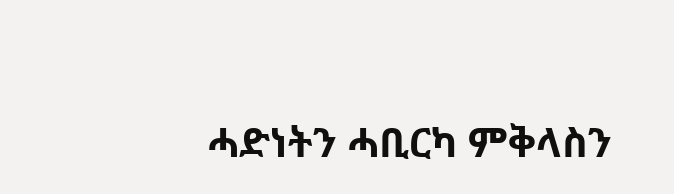ሓድነትን ሓቢርካ ምቅላስን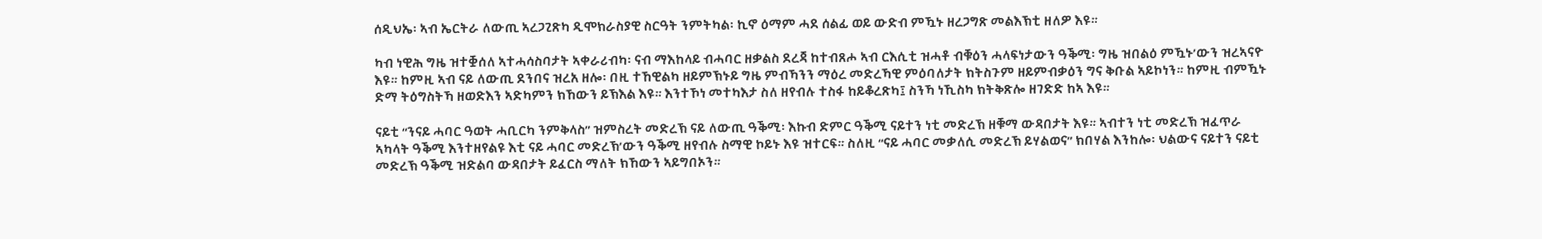ሰዲህኤ፡ ኣብ ኤርትራ ለውጢ ኣረጋጊጽካ ዲሞክራስያዊ ስርዓት ንምትካል፡ ኪኖ ዕማም ሓደ ሰልፊ ወይ ውድብ ምዃኑ ዘረጋግጽ መልእኽቲ ዘለዎ እዩ።

ካብ ነዊሕ ግዜ ዝተቛሰለ ኣተሓሳስባታት ኣቀራሪብካ፡ ናብ ማእከላይ ብሓባር ዘቃልስ ደረጃ ከተብጸሖ ኣብ ርእሲቲ ዝሓቶ ብቑዕን ሓላፍነታውን ዓቕሚ፡ ግዜ ዝበልዕ ምዃኑ’ውን ዝረኣናዮ እዩ። ከምዚ ኣብ ናይ ለውጢ ደንበና ዝረአ ዘሎ፡ በዚ ተኸዊልካ ዘይምኽኑይ ግዜ ምብኻንን ማዕረ መድረኻዊ ምዕባለታት ክትስጉም ዘይምብቃዕን ግና ቅቡል ኣይኮነን። ከምዚ ብምዃኑ ድማ ትዕግስትኻ ዘወድእን ኣድካምን ክኸውን ይኽእል እዩ። እንተኾነ መተካእታ ስለ ዘየብሉ ተስፋ ከይቆረጽካ፤ ስንኻ ነኺስካ ክትቅጽሎ ዘገድድ ከኣ እዩ።

ናይቲ “ንናይ ሓባር ዓወት ሓቢርካ ንምቅላስ” ዝምስረት መድረኽ ናይ ለውጢ ዓቕሚ፡ እኩብ ድምር ዓቕሚ ናይተን ነቲ መድረኽ ዘቑማ ውዳበታት እዩ። ኣብተን ነቲ መድረኽ ዝፈጥራ ኣካላት ዓቕሚ እንተዘየልዩ እቲ ናይ ሓባር መድረኽ’ውን ዓቕሚ ዘየብሉ ስማዊ ኮይኑ እዩ ዝተርፍ። ስለዚ “ናይ ሓባር መቃለሲ መድረኽ ይሃልወና” ክበሃል እንከሎ፡ ህልውና ናይተን ናይቲ መድረኽ ዓቕሚ ዝድልባ ውዳበታት ይፈርስ ማለት ክኸውን ኣይግበኦን።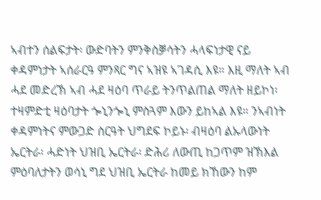ኣብተን ሰልፍታት፡ ውድባትን ምንቅስቓሳትን ሓላፍነታዊ ናይ ቀዳምነታት ኣሰራርዓ ምንጻር ግና ኣዝዩ ኣገዳሲ እዩ። እዚ ማለት ኣብ ሓደ መድረኽ ኣብ ሓደ ዛዕባ ጥራይ ትንጥልጠል ማለት ዘይኮነ፡ ተዛምድቲ ዛዕባታት ጐኒንጐኒ ምስጓም እውን ይከኣል እዩ። ንኣብነት ቀዳምነትና ምውጋድ ስርዓት ህግደፍ ኮይኑ፡ ብዛዕባ ልኡላውነት ኤርትራ፡ ሓድነት ህዝቢ ኤርትራ፡ ድሕሪ ለውጢ ከጋጥም ዝኽእል ምዕባለታትን ወሳኒ ግደ ህዝቢ ኤርትራ ከመይ ክኸውን ከም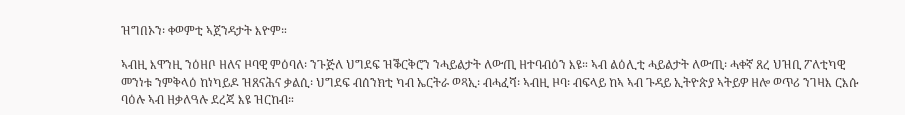ዝግበኦን፡ ቀወምቲ ኣጀንዳታት እዮም።

ኣብዚ እዋንዚ ንዕዘቦ ዘለና ዞባዊ ምዕባለ፡ ንጉጅለ ህግደፍ ዝቕርቅሮን ንሓይልታት ለውጢ ዘተባብዕን እዩ። ኣብ ልዕሊቲ ሓይልታት ለውጢ፡ ሓቀኛ ጸረ ህዝቢ ፖለቲካዊ መንነቱ ንምቅላዕ ከነካይዶ ዝጸናሕና ቃልሲ፡ ህግደፍ ብሰንክቲ ካብ ኤርትራ ወጻኢ፡ ብሓፈሻ፡ ኣብዚ ዞባ፡ ብፍላይ ከኣ ኣብ ጉዳይ ኢትዮጵያ ኣትይዎ ዘሎ ወጥሪ ንገዛእ ርእሱ ባዕሉ ኣብ ዘቃለዓሉ ደረጃ እዩ ዝርከብ።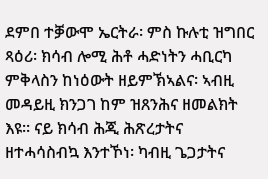ደምበ ተቓውሞ ኤርትራ፡ ምስ ኩሉቲ ዝግበር ጻዕሪ፡ ክሳብ ሎሚ ሕቶ ሓድነትን ሓቢርካ ምቅላስን ከነዕውት ዘይምኽኣልና፡ ኣብዚ መዳይዚ ክንጋገ ከም ዝጸንሕና ዘመልክት እዩ። ናይ ክሳብ ሕጂ ሕጽረታትና ዘተሓሳስብኳ እንተኾነ፡ ካብዚ ጌጋታትና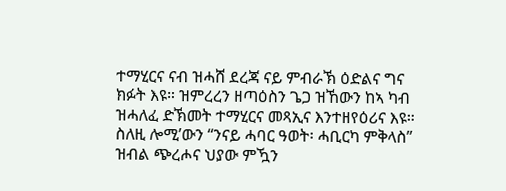ተማሂርና ናብ ዝሓሸ ደረጃ ናይ ምብራኽ ዕድልና ግና ክፉት እዩ። ዝምረረን ዘጣዕስን ጌጋ ዝኸውን ከኣ ካብ ዝሓለፈ ድኽመት ተማሂርና መጻኢና እንተዘየዕሪና እዩ። ስለዚ ሎሚ’ውን “ንናይ ሓባር ዓወት፡ ሓቢርካ ምቅላስ” ዝብል ጭረሖና ህያው ምዃን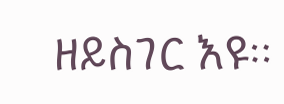ዘይስገር እዩ።